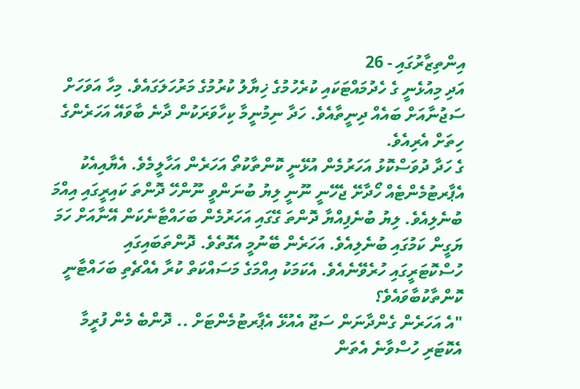އިންތިޒާރުގައި - 26
އަދި މިއުޅެނީ ގެ ހެދުމައްޓަކައި ކުރެހުމުގެ ޚިޔާލު ކުރުމުގެ މަރުހަލަގައެވެ. މިހާ އަވަހަށް ސަޖުނާއަށް ބައެއް ދިނީތާއެވެ. ހަދާ ނިމުނީމާ ކިހާވަރަކުން ދާނެ ބާވައޭ އަހަރެންގެ ހިތަށް އެރިއެވެ.
ގެ ހަދާ ދުވަސްކޮޅު އަހަރުމެން އުޅޭނީ ކޮންތާކުތޯ އަހަރެން އަހާލީމެވެ. އެޔާއިއެކު އެޕާރޓުމެންޓެއް ހޯދާށޭ ޖެހޭނީ ނޫނީ ލިޔު ބުނަންވީ ނޫންހޭ ދޮންތަ ކައިރީގައި އިއްމަ ބުނެލިއެވެ. ލިޔު ބުނެފިއްޔާ ދޮންތަ ގޭގައި އަހަރުމެން ބަހައްޓާނެކަން އޭނާއަށް ހަމަ ޔަގީން ކަމުގައި ބުނެލިއެވެ. އަހަރެން ބޭނުމީ އެގޮތެވެ. ދޮންތަބައިގައި ހުސްކޮޓަރީގައި ހުރެވޭނެއެވެ. އެކަމަކު އިއްމަގެ މަސައްކަތް ކުރާ އެއްޗެތި ބަހައްޓާނީ ކޮންތާކުބާވައެވެ؟
"އެ އަހަރެން ގެންދާނަން ސަޖޫ އެއުޅޭ އެޕާރޓުމެންޓަށް .. ދޮންބެ މެން ފުރީމާ އެކޮޓަރި ހުސްވާނެ އެތަން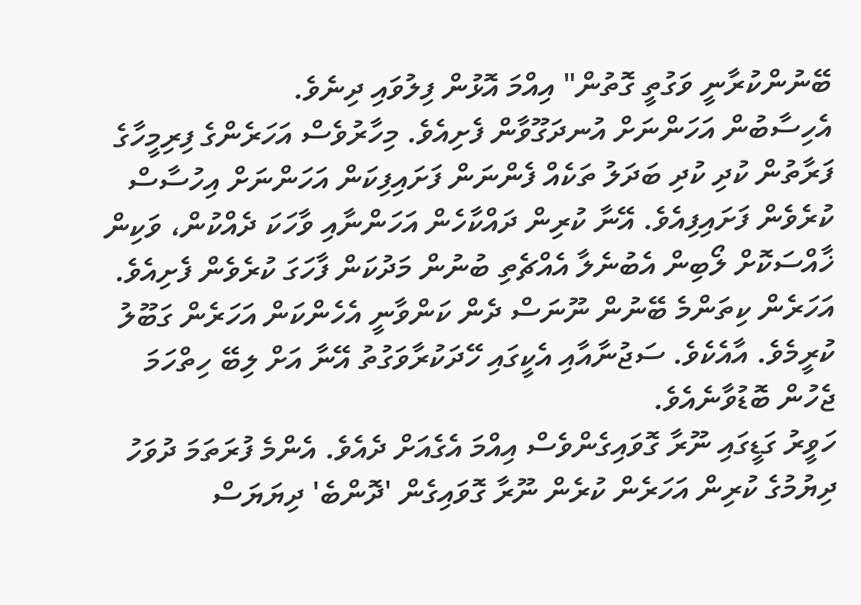ބޭނުންކުރާނީ ވަގުތީ ގޮތުން" އިއްމަ އޮޅުން ފިލުވައި ދިނެވެ.
އެހިސާބުން އަހަންނަށް އުނދަގޫވާން ފެށިއެވެ. މިހާރުވެސް އަހަރެންގެ ފިރިމީހާގެ ފަރާތުން ކުދި ކުދި ބަދަލު ތަކެއް ފެންނަން ފަށައިފިކަން އަހަންނަށް އިހުސާސް ކުރެވެން ފަށައިފިއެވެ. އޭނާ ކުރިން ދައްކާހެން އަހަންނާއި ވާހަކަ ދެއްކުން، ވަކިން ޚާއްސަކޮށް ލޯބިން އެބުނެލާ އެއްޗެތި ބުނުން މަދުކަން ފާހަގަ ކުރެވެން ފެށިއެވެ. އަހަރެން ކިތަންމެ ބޭނުން ނޫނަސް ދެން ކަންވާނީ އެހެންކަން އަހަރެން ގަބޫލު ކުރީމެވެ. އާއެކެވެ. ސަޖުނާއާއި އެކީގައި ހޭދަކުރާވަގުތު އޭނާ އަށް ލިބޭ ހިތްހަމަ ޖެހުން ބޮޑުވާނެއެވެ.
ހަވީރު ގަޑީގައި ނޫރާ ގޮވައިގެންވެސް އިއްމަ އެގެއަށް ދެއެވެ. އެންމެ ފުރަތަމަ ދުވަހު ދިޔުމުގެ ކުރިން އަހަރެން ކުރެން ނޫރާ ގޮވައިގެން 'ދޮންބެ' ދިޔަޔަސް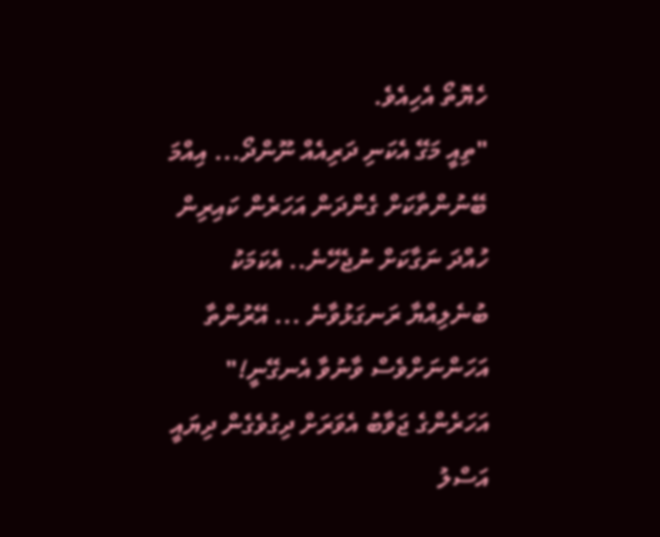ހެޔޮތޯ އެހިއެވެ.
"ތިއީ މަގޭ އެކަނި ދަރިއެއް ނޫންދޯ... އިއްމަ ބޭނުންތާކަށް ގެންދަން އަހަރެން ކައިރިން ހުއްދަ ނަގާކަށް ނުޖެހޭނެ.. އެކަމަކު ބުނެލިއްޔާ ރަނގަޅުވާނެ ... އޭރުންތާ އަހަންނަށްވެސް ވާނުވާ އެނގޭނީ!" އަހަރެންގެ ޖަވާބު އެވަރަށް ދިގުވެގެން ދިޔައީ އަސްލު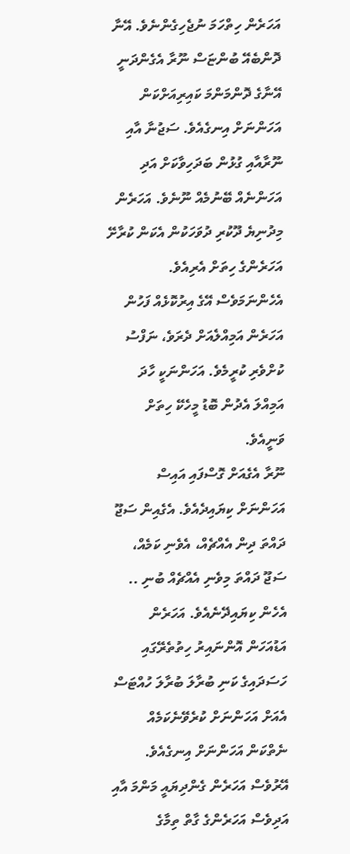އަހަރެން ހިތްހަމަ ނުޖެހިގެންނެވެ. އޭނާ ދޮންބެއޭ ބުންޏަސް ނޫރާ އެގެންދަނީ އޭނާގެ ދޮންމަންމަ ކައިރިއަށްކަން އަހަންނަށް އިނގެއެވެ. ސަޖުނާ އާއި ނޫރާއާއި ގުޅުން ބަދަހިވާކަށް އަދި އަހަންނެއް ބޭނުމެއް ނޫނެވެ. އަހަރެން މިދުނިޔެ ދޫކުރި ދުވަހަކުން އެކަން ކުރާށޭ އަހަރެންގެ ހިތަށް އެރިއެވެ. އެހެންނަމަވެސް އޭގެ އިރުކޮޅެއް ފަހުން އަހަރެން އަމިއްލެއަށް ދެރަވެ، ނަފްސު ކުށްވެރި ކުރީމެވެ. އަހަންނަކީ ހާދަ އަމިއްލަ އެދުން ބޮޑު މީހެކޭ ހިތަށް ވަނީއެވެ.
ނޫރާ އެގެއަށް ގޮސްފައި އައިސް އަހަންނަށް ކިޔައިދެއެވެ. އެގެއިން ސަޖޫ ދައްތަ ދިން އެއްޗެއް، އެވެނި ކަމެއް، ސަޖޫ ދައްތަ މިވެނި އެއްޗެއް ބުނި .. އެހެން ކިޔައިދޭނެއެވެ. އަހަރެން އަޑުއަހަން އޮންނައިރު ހިތުތެރޭގައި ހަސަދައިގެ ކަނި ބުރާލަ ބުރާލަ ހުއްޓަސް އެއަށް އަހަންނަށް ކުރެވޭނެކަމެއް ނެތްކަން އަހަންނަށް އިނގެއެވެ.
އޭރުވެސް އަހަރެން ގެންދިޔައީ މަންމަ އާއި އަދިވެސް އަހަރެންގެ ގާތް ތިމާގެ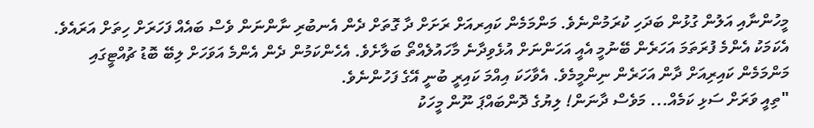މީހުންނާއި އަލުން ގުޅުން ބަދަހި ކުރަމުންނެވެ. މަންމަމެން ކައިރއަށް ރަށަށް ދާ ގޮތަށް ދެން އެނބުރި ނާންނަން ވެސް ބައެއް ފަހަރަށް ހިތަށް އަރައެވެ. އެކަމަކު އެންމެ ފުރަތަމަ އަހަރެން ބޭނުމީ އެއީ އަހަންނަށް އުޅެވިދާނެ މާހައުލެއްތޯ ބަލާށެވެ. އެހެންކަމުން ދެން އެންމެ އަވަހަށް ލިބޭ ބޮޑު ޗުއްޓީގައި މަންމަމެން ކައިރިއަށް ދާން އަހަރެން ނިންމީމެވެ. އެވާހަކަ އިއްމަ ކައިރީ ބުނީ އޭގެ ފަހުންނެވެ.
"ތިއީ ވަރަށް ސަޅި ކަމެއް... މަވެސް ދާނަން! ލިޔުގެ ދޮންބައްޕަ ނޫން މީހަކު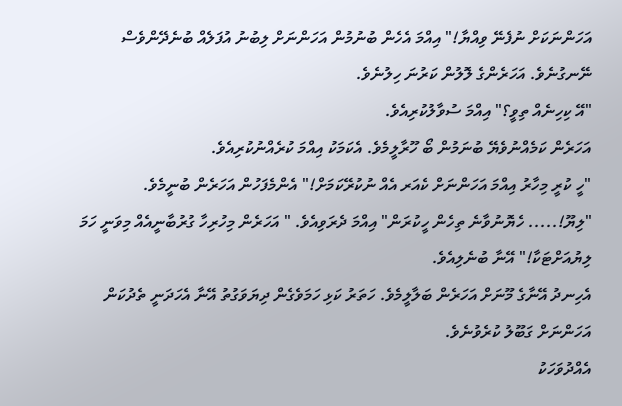އަހަންނަކަށް ނުފެނޭ ވިއްޔާ!" އިއްމަ އެހެން ބުނުމުން އަހަންނަށް ލިބުނު އުފަލެއް ބުނެދޭންވެސް ނޭނގުނެވެ. އަހަރެންގެ ލޮލުން ކަރުނަ ހިލުނެވެ.
"އޭ ކިހިނެއް ތިވީ؟" އިއްމަ ސުވާލުކުރިއެވެ.
އަހަރެން ކަމެއްނުވެޔޭ ބުނަމުން ބޯ ހޫރާލީމެވެ. އެކަމަކު އިއްމަ ކުރެއްނުކުރިއެވެ.
"ހީ ކުރީ މިހާރު އިއްމަ އަހަންނަށް ކެއަރ އެއް ނުކުރޭކަމަށް!" އެންމެފަހުން އަހަރެން ބުނީމެވެ.
"ލިޔޫ!..... ހެޔޮނުވާނެ ތިހެން ހީކުރަން" އިއްމަ ދެރަވިއެވެ. " އަހަރެން މިހުރިހާ ގުރުބާނީއެއް މިވަނީ ހަމަ ލިޔުއަށްޓަކާ!" އޭނާ ބުނެލިއެވެ.
އެހިނދު އޭނާގެ މޫނަށް އަހަރެން ބަލާލީމެވެ. ހަތަރު ކަޅި ހަމަވެގެން ދިޔަވަގުތު އޭނާ އެހަދަނީ ތެދުކަން އަހަންނަށް ގަބޫލު ކުރެވުނެވެ.
އެއްދުވަހަކު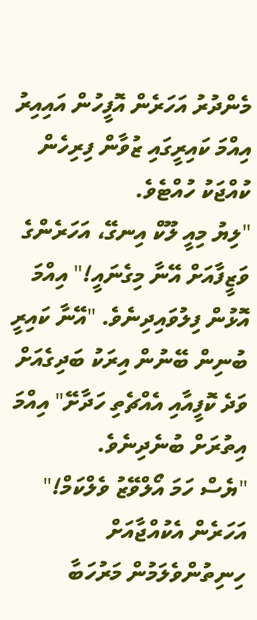މެންދުރު އަހަރެން އޮފީހުން އައިއިރު އިއްމަ ކައިރީގައި ޒުވާން ފިރިހެން ކުއްޖަކު ހުއްޓެވެ.
"ލިޔު މިއީ ލޫކް އިނގޭ، އަހަރެންގެ ވަޒީފާއަށް އޭނާ މިގެނައީ!" އިއްމަ އޮޅުން ފިލުވައިދިނެވެ. "އޭނާ ކައިރީ ބުނިން ބޭނުން އިރަކު ބަދިގެއަށް ވަދެ ކޮފީއާއި އެއްޗެތި ހަދާށޭ" އިއްމަ އިތުރަށް ބުނެދިނެވެ.
"ޔެސް ހަމަ އޯލްވޭޒު ވެލްކަމް!" އަހަރެން އެކުއްޖާއަށް ހިނިތުންވެލަމުން މަރުހަބާ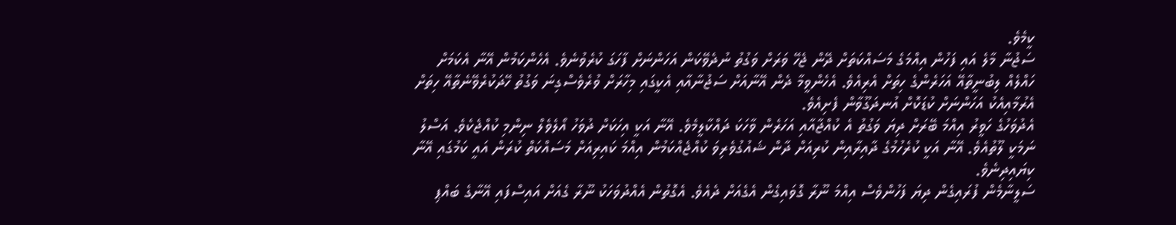ކީމެވެ.
ސަޖުނާ މާލެ އައި ފަހުން އިއްމަގެ މަސައްކަތަށް ދޭން ޖެހޭ ވަރަށް ވަގުތު ނުދެވޭކަން އަހަންނަށް ފާހަގަ ކުރެވުނެވެ. އެހެންކަމުން އޭނާ އެކަމަށް ހައްލެއް ލިބުނީތާއޭ އަހަރެންގެ ހިތަށް އެރިއެވެ. އެހެންވީމާ ދެން އޭނާއަށް ސަޖުނާއާއި އެކީގައި މިހާރަށް ވުރެވެސްގިނަ ވަގުތު ހޭދަކުރެވޭނެތާއޭ ހިތަށް އެރުމާއިއެކު އަހަންނަށް ކުޑަކޮށް އުނދަގޫވާން ފެށިއެވެ.
އެދުވަހުގެ ހަވީރު އިއްމަ ބޭރަށް ދިޔަ ވަގުތު އެ ކުއްޖާއާއި އަހަރެން ވާހަކަ ދައްކާލީމެވެ. އޭނާ އަކީ އިހަކަށް ދުވަހު އޯލެވެލް ނިންމި ކުއްޖެކެވެ. އަސްލު ނަމަކީ ލޫތުއެވެ. އޭނާ އަކީ ކުރެހުމުގެ ދާއިރާއިން ކުރިއަށް ދާން ޝައުގުވެރިވަ ކުއްޖެއްކަމުން އިއްމަ ކައިރިއަށް މަސައްކަތް ކުރަން އައީ ކަމުގައި އޭނާ ކިޔައިދިނެވެ.
ސަލީނާމެން ފުރައިގެން ދިޔަ ފަހުންވެސް އިއްމަ ނޫރާ ގޮވައިގެން އެގެއަށް ދެއެވެ. އެގޮތުން އެއްދުވަހަކު ނޫރާ ގެއަށް އައިސްފައި އޭނާގެ ބައްޕި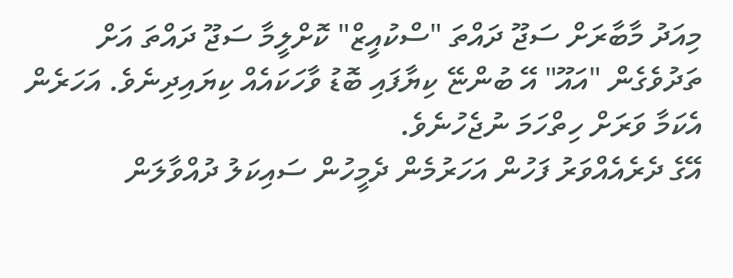މިއަދު މާބާރަށް ސަޖޫ ދައްތަ "ސްކުއީޒް" ކޮށްލީމާ ސަޖޫ ދައްތަ އަށް ތަދުވެގެން "އައޫ" އޭ ބުންޏޭ ކިޔާފައި ބޮޑު ވާހަކައެއް ކިޔައިދިނެވެ. އަހަރެން އެކަމާ ވަރަށް ހިތްހަމަ ނުޖެހުނެވެ.
އޭގެ ދެރެއެއްވަރު ފަހުން އަހަރުމެން ދެމީހުން ސައިކަލު ދުއްވާލަން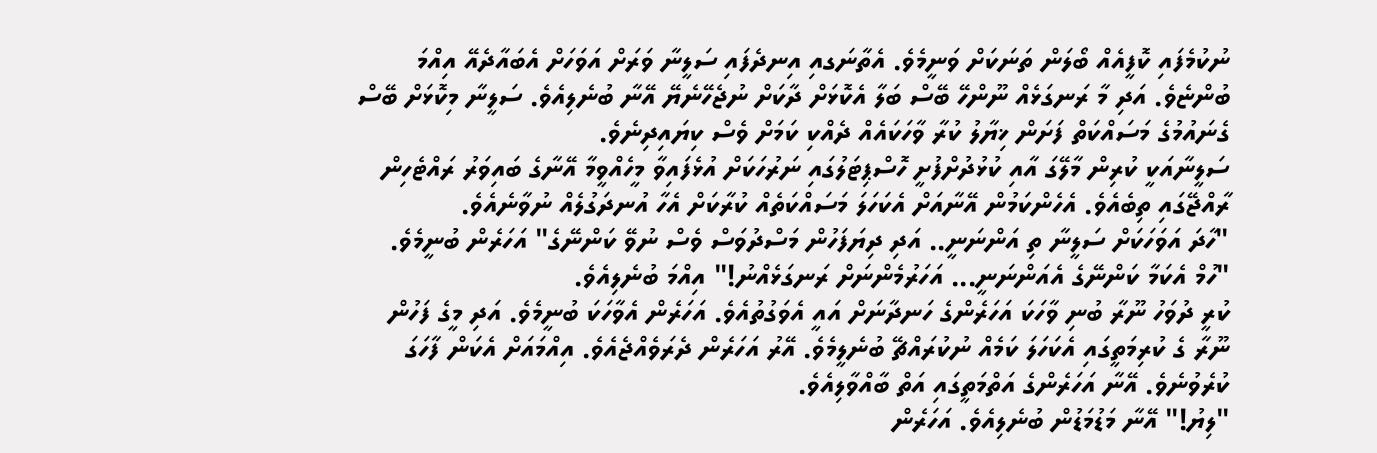ނުކުމެފައި ކޮފީއެއް ބޯލަން ތަނަކަށް ވަނީމެވެ. އެތާނަގއި އިނދެފައި ސަލީނާ ވަރަށް އަވަހަށް އެބައާދެއޭ އިއްމަ ބުންޏެވެ. އަދި މާ ރަނގަޅެއް ނޫންހޭ ބޭސް ބަލާ އެކޮޅަށް ދާކަށް ނުޖެހޭނެޔޭ އޭނާ ބުނެލިއެވެ. ސަލީނާ މިކޮޅަށް ބޭސް ގެނައުމުގެ މަސައްކަތް ފަށަން ޚިޔާލު ކުރާ ވާހަކައެއް ދެއްކި ކަމަށް ވެސް ކިޔައިދިނެވެ.
ސަލީނާއަކީ ކުރިން މާލޭގަ އާއި ކުޅުދުށްފުށީ ހޮސްޕިޓަލުގައި ނަރުހަކަށް އުޅެފައިވާ މީހެއްވީމާ އޭނާގެ ބައިވަރު ރައްޓެހިން ރާއްޖޭގައި ތިބެއެވެ. އެހެންކަމުން އޭނާއަށް އެކަހަލަ މަސައްކަތެއް ކުރާކަށް އެހާ އުނދަގުލެއް ނުވާނެއެވެ.
"ހާދަ އަވަހަކަށް ސަލީނާ ތި އަންނަނީ.. އަދި ދިޔަފަހުން މަސްދުވަސް ވެސް ނުވޭ ކަންނޭގެ" އަހަރެން ބުނީމެވެ.
"ހުމް އެކަމާ ކަންނޭގެ އެއަންނަނީ... އަހަރުމެންނަށް ރަނގަޅެއްނު!" އިއްމަ ބުނެލިއެވެ.
ކުރީ ދުވަހު ނޫރާ ބުނި ވާހަކަ އަހަރެންގެ ހަނދާނަށް އައީ އެވަގުތުއެވެ. އަހަރެން އެވާހަކަ ބުނީމެވެ. އަދި މީގެ ފަހުން ނޫރާ ގެ ކުރިމަތީގައި އެކަހަލަ ކަމެއް ނުކުރައްޗޭ ބުނެލީމެވެ. އޭރު އަހަރެން ދެރަވެއްޖެއެވެ. އިއްމައަށް އެކަން ފާހަގަ ކުރެވުނެވެ. އޭނާ އަހަރެންގެ އަތްމަތީގައި އަތް ބާއްވާލިއެވެ.
"ލިޔު!" އޭނާ މަޑުމަޑުން ބުނެލިއެވެ. އަހަރެން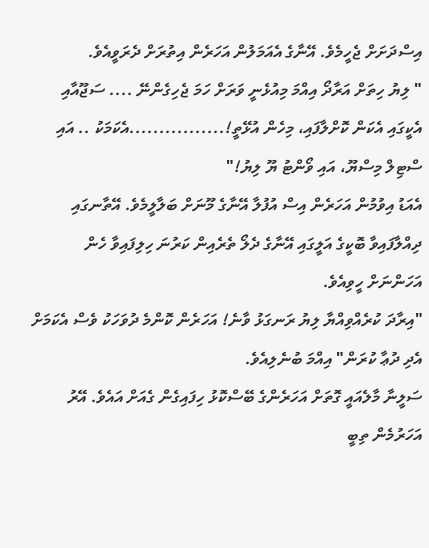އިސްދަށަށް ޖެހީމެވެ. އޭނާގެ އެއަމަލުން އަހަރެން އިތުރަށް ދެރަވީއެވެ.
" ލިޔު ހިތަށް އަރާދޯ އިއްމަ މިއުޅެނީ ވަރަށް ހަމަ ޖެހިގެންނޭ .... ސަޖޫއާއި އެކީގައި އެކަން ކޮށްލާފައި، މިހެން އުޅޭތީ!................އެކަމަކު .. އައި ސްޓިލް މިސްޔޫ، އައި ވޯންޓު ޔޫ ލިޔު!"
އެއަޑު އިވުމުން އަހަރެން އިސް އުފުލާ އޭނާގެ މޫނަށް ބަލާލީމެވެ. އޭތާނގައި ދިއްލާފައިވާ ބޮކީގެ އަލީގައި އޭނާގެ ދެލޯ ތެރެއިން ކަރުނަ ހިލިފައިވާ ހެން އަހަންނަށް ހީވިއެވެ.
"އިރާދަ ކުރެއްވިއްޔާ ލިޔު ރަނގަޅު ވާނެ! އަހަރެން ކޮންމެ ދުވަހަކު ވެސް އެކަމަށް އެދި ދުޢާ ކުރަން" އިއްމަ ބުނެލިއެވެ.
ސަލީނާ މާލެއައީ ގޮތަށް އަހަރެންގެ ބޭސްކޮޅު ހިފައިގެން ގެއަށް އައެވެ. އޭރު އަހަރުމެން ތިބީ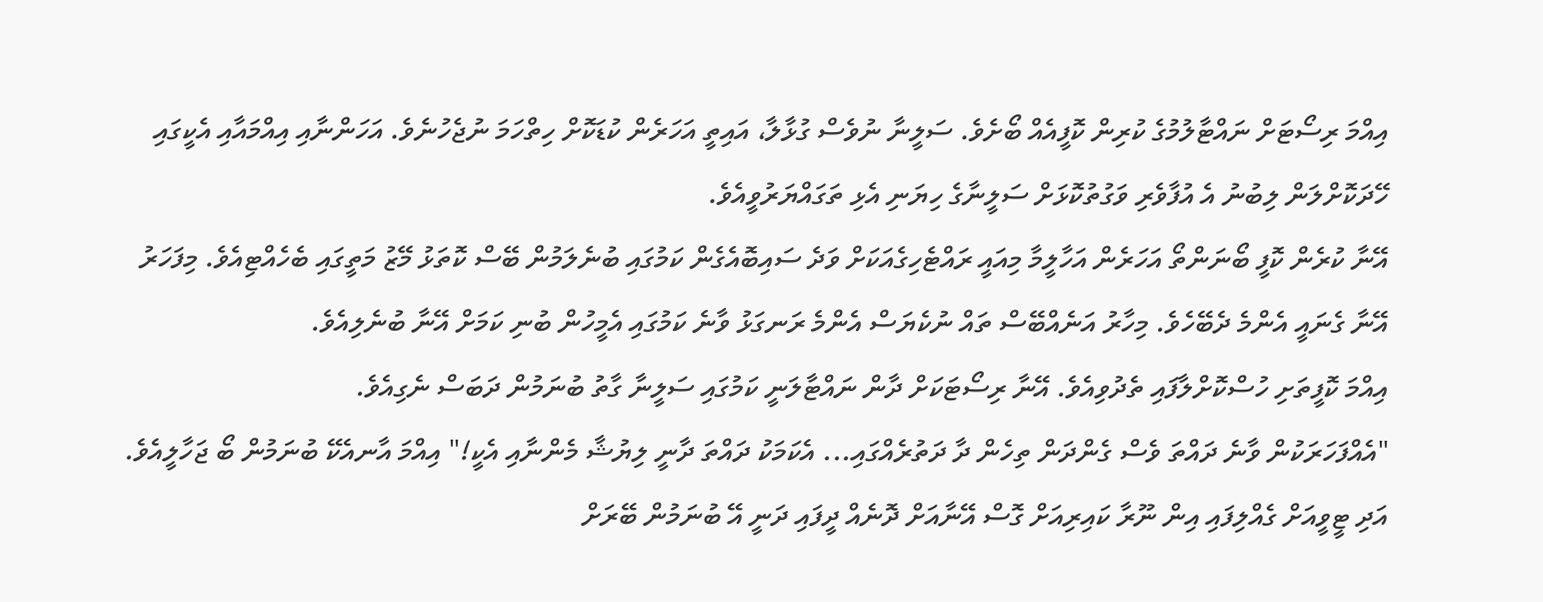އިއްމަ ރިސޯޓަށް ނައްޓާލުމުގެ ކުރިން ކޮފީއެއް ބޯށެވެ. ސަލީނާ ނުވެސް ގުޅާލާ، އައިތީ އަހަރެން ކުޑަކޮށް ހިތްހަމަ ނުޖެހުނެވެ. އަހަންނާއި އިއްމައާއި އެކީގައި ހޭދަކޮށްލަން ލިބުނު އެ އުފާވެރި ވަގުތުކޮޅަށް ސަލީނާގެ ހިޔަނި އެޅި ތަގައްޔަރުވީއެވެ.
އޭނާ ކުރެން ކޮފީ ބޯނަންތޯ އަހަރެން އަހާލީމާ މިއައީ ރައްޓެހިގެއަކަށް ވަދެ ސައިބޮއެގެން ކަމުގައި ބުނެލަމުން ބޭސް ކޮތަޅު މޭޒު މަތީގައި ބެހެއްޓިއެވެ. މިފަހަރު އޭނާ ގެނައީ އެންމެ ދެބޭހެވެ. މިހާރު އަނެއްބޭސް ތައް ނުކެޔަސް އެންމެ ރަނގަޅު ވާނެ ކަމުގައި އެމީހުން ބުނި ކަމަށް އޭނާ ބުނެލިއެވެ.
އިއްމަ ކޮފީތަށި ހުސްކޮށްލާފައި ތެދުވިއެވެ. އޭނާ ރިސޯޓަކަށް ދާން ނައްޓާލަނީ ކަމުގައި ސަލީނާ ގާތު ބުނަމުން ދަބަސް ނެގިއެވެ.
"އެއްފަހަރަކުން ވާނެ ދައްތަ ވެސް ގެންދަން ތިހެން ދާ ދަތުރެއްގައި... އެކަމަކު ދައްތަ ދާނީ ލިޔުޝާ މެންނާއި އެކީ!" އިއްމަ އާނއެކޭ ބުނަމުން ބޯ ޖަހާލީއެވެ. އަދި ޓީވީއަށް ގެއްލިފައި އިން ނޫރާ ކައިރިއަށް ގޮސް އޭނާއަށް ދޮނެއް ދީފައި ދަނީ އޭ ބުނަމުން ބޭރަށް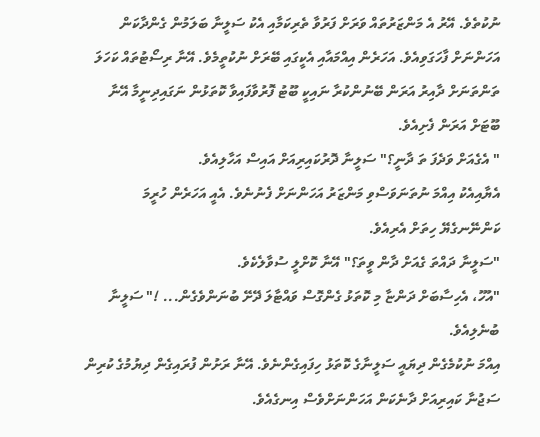ނުކުތެވެ. އޭރު އެ މަންޒަރުތައް ވަރަށް ފަރުވާ ތެރިކަމާއި އެކު ސަލީނާ ބަލަމުން ގެންދާކަން އަހަންނަށް ފާހަގަވިއެވެ. އަހަރެން އިއްމައާއި އެކީގައި ބޭރަށް ނުކުތީމެވެ. އޭނާ ރިސޯޓުތައް ކަހަލަ ތަންތަނަށް ދާއިރު އަރަން ބޭނުންކުރާ ނައިކީ ބޫޓު ފޮރުވާފައިވާ ކޮތަޅުން ނަގައިދިނީމާ އޭނާ ބޫޓަށް އަރަން ފެށިއެވެ.
" އެގެއަށް ވަދެފަ ތަ ދާނީ؟" ސަލީނާ ދޮރުކައިރިއަށް އައިސް އަހާލިއެވެ.
އެޔާއިއެކު އިއްމަ ނުތަނަވަސްވި މަންޒަރު އަހަންނަށް ފެނުނެވެ. އެއީ އަހަރެން ހުރީމަ ކަންނޭނގެޔޭ ހިތަށް އެރިއެވެ.
"ސަލީނާ ދައްތަ ގެއަށް ދާން ވީތަ؟" އޭނާ ކޮށްލީ ސުވާލެކެވެ.
"އުހޫ، އެހިސާބަށް ދަންޏާ މި ކޮތަޅު ގެންގޮސް ވައްޓާލަ ދޭށޭ ބުނަންވެގެން... !" ސަލީނާ ބުނެލިއެވެ.
އިއްމަ ނުކުމެގެން ދިޔައީ ސަލީނާގެ ކޮތަޅު ހިފައިގެންނެވެ. އޭނާ ރަށުން ފުރައިގެން ދިޔުމުގެ ކުރިން ސަޖުނާ ކައިރިއަށް ދާނެކަން އަހަންނަށްވެސް އިނގެއެވެ.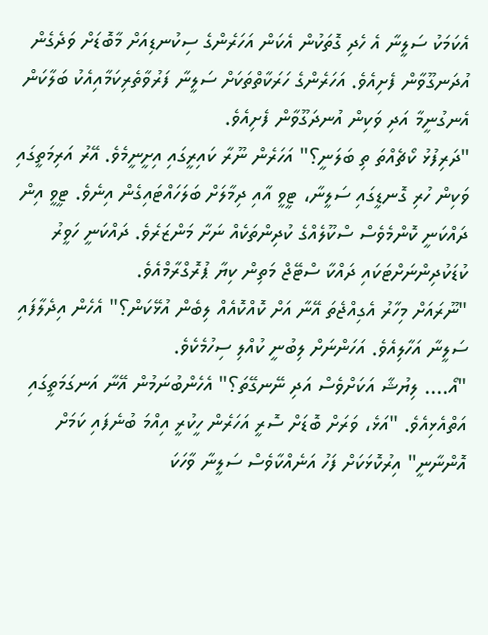އެކަމަކު ސަލީނާ އެ ހެދި ގޮތަކުން އެކަން އަހަރެންގެ ސިކުނޑިއަށް މާބޮޑަށް ވަދެގެން އުދަނގޫވާން ފެށިއެވެ. އަހަރެންގެ ހަރަކާތްތަކަށް ސަލީނާ ފަރުވާތެރިކަމާއިއެކު ބަލާކަން އެނގުނީމާ އަދި ވަކިން އުނދަގޫވާން ފެށިއެވެ.
"ދަރިފުޅު ކޯޗެއްތަ ތި ބަލަނީ؟" އަހަރެން ނޫރާ ކައިރީގައި އިށީނީމެވެ. އޭރު އަރިމަތީގައި ވަކިން ހުރި ގޮނޑީގައި ސަލީނާ، ޓީވީ އާއި ދިމާލަށް ބަލަހައްޓައިގެން އިނެވެ. ޓީވީ އިން ދައްކަނީ ކޮންމެވެސް ސްކޫލެއްގެ ކުދިންތަކެއް ނަށާ މަންޒަރެވެ. ދައްކަނީ ހަވީރު ކުޑަކުދިންނަށްޓަކައި ދައްކާ ސްޓޭޖް މަތިން ކިޔާ ޕުރޮގްރާމްއެވެ.
"ނޫރައަށް މިހާރު އެގިއްޖެތަ އޭނާ އަށް ކޮއްކޮއެއް ލިބެން އުޅޭކަން؟" އެހެން އިދެލާފައި ސަލީނާ އަހާލިއެވެ. އަހަންނަށް ލިބުނީ ކުއްލި ސިހުމެކެވެ.
"އޯ.... ލިޔުޝާ އަކަށްވެސް އަދި ނޭނގޭތަ؟" އެހެންބުނަމުން އޭނާ އަނގަމަތީގައި އަތްއެޅިއެވެ. "އަޅެ، ވަރަށް ބޮޑަށް ސޮރީ އަހަރެން ހީކުރީ އިއްމަ ބުނެފައި ކަމަށް އޮންނާނީ" އިރުކޮޅަކަށް ފަހު އަނެއްކާވެސް ސަލީނާ ވާހަކަ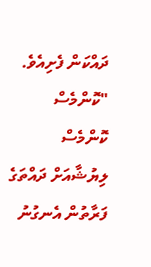ދައްކަން ފެށިއެވެ.
"ކޮންމެސް ކޮންމެސް ލިޔުޝާއަށް ދައްތަގެ ފަރާތުން އެނގުނު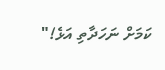ކަމަށް ނަހަދާތި އަޅެ!"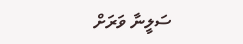ސަލީނާ ވަރަށް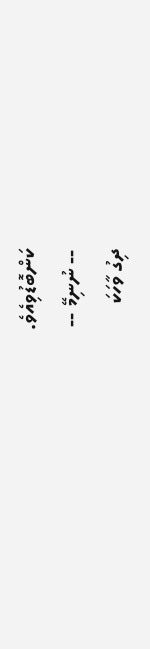ކަންބޮޑުވިއެވެ.
-- ނުނިމޭ --
ދިގު ވާހަކަ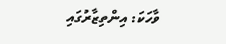ވާހަކަ: އިންތިޒާރުގައި